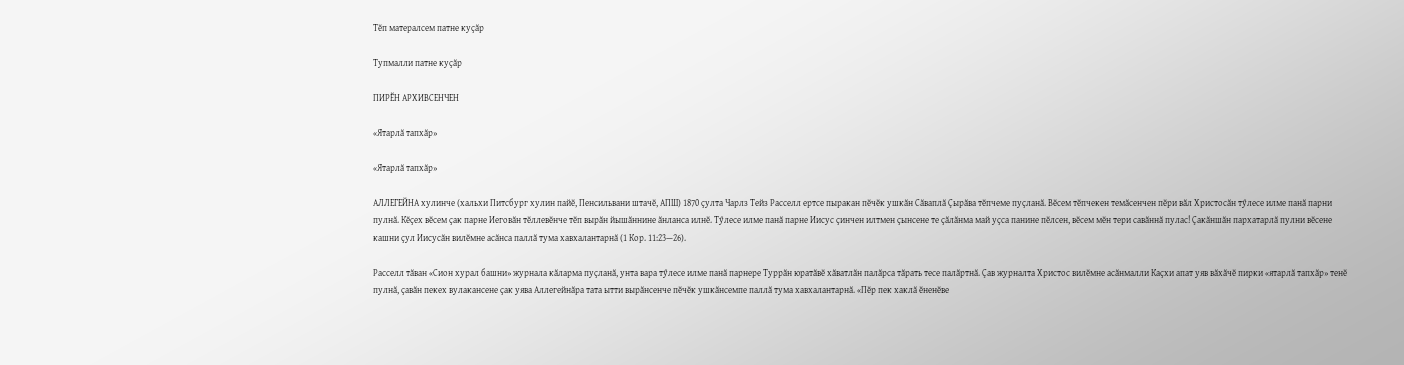Тӗп матералсем патне куҫӑр

Тупмалли патне куҫӑр

ПИРӖН АРХИВСЕНЧЕН

«Ятарлӑ тапхӑр»

«Ятарлӑ тапхӑр»

АЛЛЕГЕЙНА хулинче (хальхи Питсбург хулин пайӗ, Пенсильвани штачӗ, АПШ) 1870 ҫулта Чарлз Тейз Расселл ертсе пыракан пӗчӗк ушкӑн Сӑваплӑ Ҫырӑва тӗпчеме пуҫланӑ. Вӗсем тӗпчекен темӑсенчен пӗри вӑл Христосӑн тӳлесе илме панӑ парни пулнӑ. Кӗҫех вӗсем ҫак парне Иеговӑн тӗллевӗнче тӗп вырӑн йышӑннине ӑнланса илнӗ. Тӳлесе илме панӑ парне Иисус ҫинчен илтмен ҫынсене те ҫӑлӑнма май уҫса панине пӗлсен, вӗсем мӗн тери савӑннӑ пулас! Ҫакӑншӑн пархатарлӑ пулни вӗсене кашни ҫул Иисусӑн вилӗмне асӑнса паллӑ тума хавхалантарнӑ (1 Кор. 11:23—26).

Расселл тӑван «Сион хурал башни» журнала кӑларма пуҫланӑ, унта вара тӳлесе илме панӑ парнере Туррӑн юратӑвӗ хӑватлӑн палӑрса тӑрать тесе палӑртнӑ. Ҫав журналта Христос вилӗмне асӑнмалли Каҫхи апат уяв вӑхӑчӗ пирки «ятарлӑ тапхӑр» тенӗ пулнӑ, ҫавӑн пекех вулакансене ҫак уява Аллегейнӑра тата ытти вырӑнсенче пӗчӗк ушкӑнсемпе паллӑ тума хавхалантарнӑ. «Пӗр пек хаклӑ ӗненӗве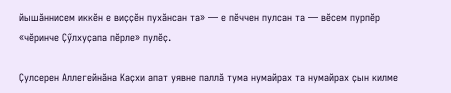йышӑннисем иккӗн е виҫҫӗн пухӑнсан та» — е пӗччен пулсан та — вӗсем пурпӗр «чӗринче Ҫӳлхуҫапа пӗрле» пулӗҫ.

Ҫулсерен Аллегейнӑна Каҫхи апат уявне паллӑ тума нумайрах та нумайрах ҫын килме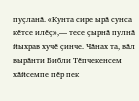пуҫланӑ. «Кунта сире ырӑ сунса кӗтсе илӗҫ»,— тесе ҫырнӑ пулнӑ йыхрав хучӗ ҫинче. Чӑнах та, вӑл вырӑнти Библи Тӗпчекенсем хӑйсемпе пӗр пек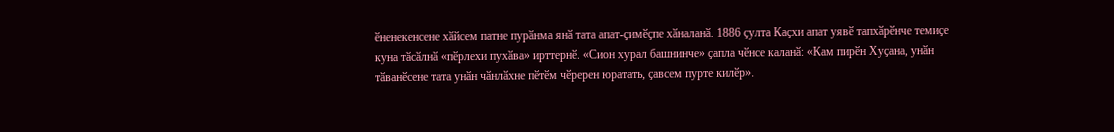ӗненекенсене хӑйсем патне пурӑнма янӑ тата апат-ҫимӗҫпе хӑналанӑ. 1886 ҫулта Каҫхи апат уявӗ тапхӑрӗнче темиҫе куна тӑсӑлнӑ «пӗрлехи пухӑва» ирттернӗ. «Сион хурал башнинче» ҫапла чӗнсе каланӑ: «Кам пирӗн Хуҫана, унӑн тӑванӗсене тата унӑн чӑнлӑхне пӗтӗм чӗререн юратать, ҫавсем пурте килӗр».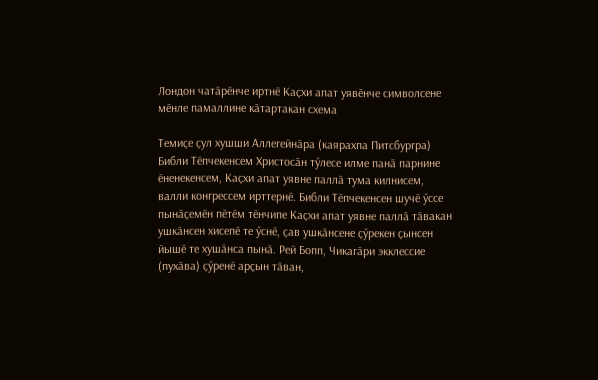Лондон чатӑрӗнче иртнӗ Каҫхи апат уявӗнче символсене мӗнле памаллине кӑтартакан схема

Темиҫе ҫул хушши Аллегейнӑра (каярахпа Питсбургра) Библи Тӗпчекенсем Христосӑн тӳлесе илме панӑ парнине ӗненекенсем, Каҫхи апат уявне паллӑ тума килнисем, валли конгрессем ирттернӗ. Библи Тӗпчекенсен шучӗ ӳссе пынӑҫемӗн пӗтӗм тӗнчипе Каҫхи апат уявне паллӑ тӑвакан ушкӑнсен хисепӗ те ӳснӗ, ҫав ушкӑнсене ҫӳрекен ҫынсен йышӗ те хушӑнса пынӑ. Рей Бопп, Чикагӑри экклессие (пухӑва) ҫӳренӗ арҫын тӑван,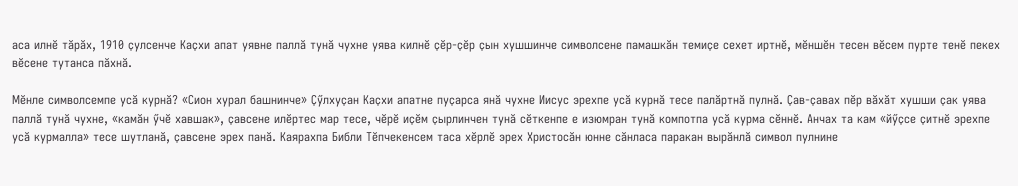аса илнӗ тӑрӑх, 1910 ҫулсенче Каҫхи апат уявне паллӑ тунӑ чухне уява килнӗ ҫӗр-ҫӗр ҫын хушшинче символсене памашкӑн темиҫе сехет иртнӗ, мӗншӗн тесен вӗсем пурте тенӗ пекех вӗсене тутанса пӑхнӑ.

Мӗнле символсемпе усӑ курнӑ? «Сион хурал башнинче» Ҫӳлхуҫан Каҫхи апатне пуҫарса янӑ чухне Иисус эрехпе усӑ курнӑ тесе палӑртнӑ пулнӑ. Ҫав-ҫавах пӗр вӑхӑт хушши ҫак уява паллӑ тунӑ чухне, «камӑн ӳчӗ хавшак», ҫавсене илӗртес мар тесе, чӗрӗ иҫӗм ҫырлинчен тунӑ сӗткенпе е изюмран тунӑ компотпа усӑ курма сӗннӗ. Анчах та кам «йӳҫсе ҫитнӗ эрехпе усӑ курмалла» тесе шутланӑ, ҫавсене эрех панӑ. Каярахпа Библи Тӗпчекенсем таса хӗрлӗ эрех Христосӑн юнне сӑнласа паракан вырӑнлӑ символ пулнине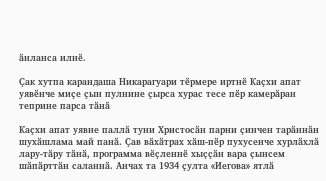ӑнланса илнӗ.

Ҫак хутпа карандаша Никарагуари тӗрмере иртнӗ Каҫхи апат уявӗнче миҫе ҫын пулнине ҫырса хурас тесе пӗр камерӑран теприне парса тӑнӑ

Каҫхи апат уявне паллӑ туни Христосӑн парни ҫинчен тарӑннӑн шухӑшлама май панӑ. Ҫав вӑхӑтрах хӑш-пӗр пухусенче хурлӑхлӑ лару-тӑру тӑнӑ, программа вӗҫленнӗ хыҫҫӑн вара ҫынсем шӑпӑрттӑн саланнӑ. Анчах та 1934 ҫулта «Иегова» ятлӑ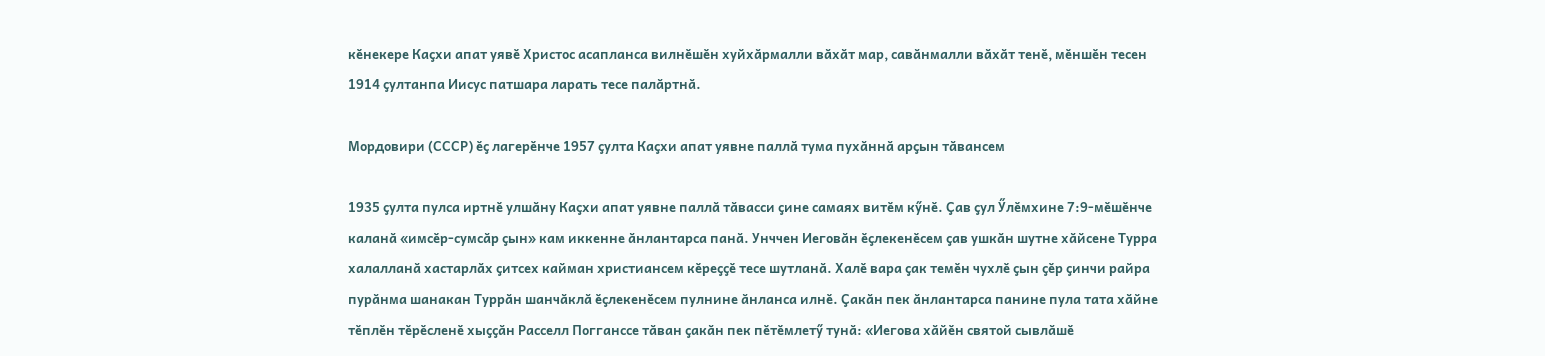кӗнекере Каҫхи апат уявӗ Христос асапланса вилнӗшӗн хуйхӑрмалли вӑхӑт мар, савӑнмалли вӑхӑт тенӗ, мӗншӗн тесен 1914 ҫултанпа Иисус патшара ларать тесе палӑртнӑ.

Мордовири (СССР) ӗҫ лагерӗнче 1957 ҫулта Каҫхи апат уявне паллӑ тума пухӑннӑ арҫын тӑвансем

1935 ҫулта пулса иртнӗ улшӑну Каҫхи апат уявне паллӑ тӑвасси ҫине самаях витӗм кӳнӗ. Ҫав ҫул Ӳлӗмхине 7:9-мӗшӗнче каланӑ «имсӗр-сумсӑр ҫын» кам иккенне ӑнлантарса панӑ. Унччен Иеговӑн ӗҫлекенӗсем ҫав ушкӑн шутне хӑйсене Турра халалланӑ хастарлӑх ҫитсех кайман христиансем кӗреҫҫӗ тесе шутланӑ. Халӗ вара ҫак темӗн чухлӗ ҫын ҫӗр ҫинчи райра пурӑнма шанакан Туррӑн шанчӑклӑ ӗҫлекенӗсем пулнине ӑнланса илнӗ. Ҫакӑн пек ӑнлантарса панине пула тата хӑйне тӗплӗн тӗрӗсленӗ хыҫҫӑн Расселл Погганссе тӑван ҫакӑн пек пӗтӗмлетӳ тунӑ: «Иегова хӑйӗн святой сывлӑшӗ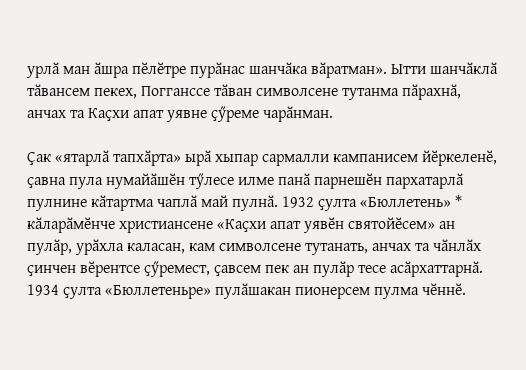урлӑ ман ӑшра пӗлӗтре пурӑнас шанчӑка вӑратман». Ытти шанчӑклӑ тӑвансем пекех, Погганссе тӑван символсене тутанма пӑрахнӑ, анчах та Каҫхи апат уявне ҫӳреме чарӑнман.

Ҫак «ятарлӑ тапхӑрта» ырӑ хыпар сармалли кампанисем йӗркеленӗ, ҫавна пула нумайӑшӗн тӳлесе илме панӑ парнешӗн пархатарлӑ пулнине кӑтартма чаплӑ май пулнӑ. 1932 ҫулта «Бюллетень» * кӑларӑмӗнче христиансене «Каҫхи апат уявӗн святойӗсем» ан пулӑр, урӑхла каласан, кам символсене тутанать, анчах та чӑнлӑх ҫинчен вӗрентсе ҫӳремест, ҫавсем пек ан пулӑр тесе асӑрхаттарнӑ. 1934 ҫулта «Бюллетеньре» пулӑшакан пионерсем пулма чӗннӗ.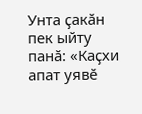Унта ҫакӑн пек ыйту панӑ: «Каҫхи апат уявӗ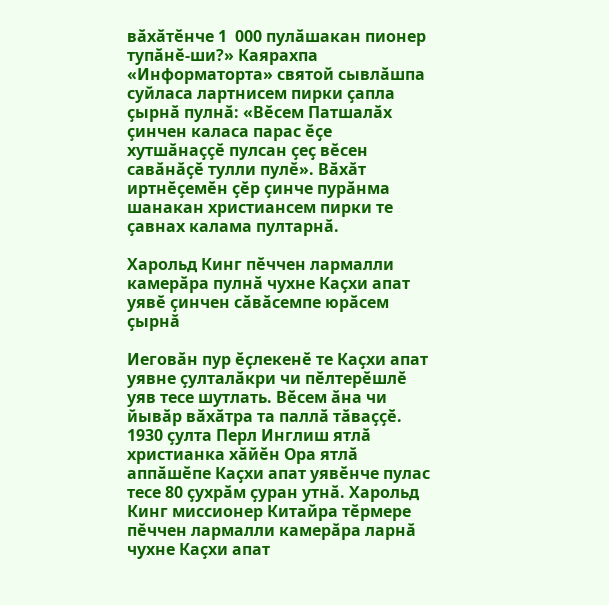вӑхӑтӗнче 1  000 пулӑшакан пионер тупӑнӗ-ши?» Каярахпа «Информаторта» святой сывлӑшпа суйласа лартнисем пирки ҫапла ҫырнӑ пулнӑ: «Вӗсем Патшалӑх ҫинчен каласа парас ӗҫе хутшӑнаҫҫӗ пулсан ҫеҫ вӗсен савӑнӑҫӗ тулли пулӗ». Вӑхӑт иртнӗҫемӗн ҫӗр ҫинче пурӑнма шанакан христиансем пирки те ҫавнах калама пултарнӑ.

Харольд Кинг пӗччен лармалли камерӑра пулнӑ чухне Каҫхи апат уявӗ ҫинчен сӑвӑсемпе юрӑсем ҫырнӑ

Иеговӑн пур ӗҫлекенӗ те Каҫхи апат уявне ҫулталӑкри чи пӗлтерӗшлӗ уяв тесе шутлать. Вӗсем ӑна чи йывӑр вӑхӑтра та паллӑ тӑваҫҫӗ. 1930 ҫулта Перл Инглиш ятлӑ христианка хӑйӗн Ора ятлӑ аппӑшӗпе Каҫхи апат уявӗнче пулас тесе 80 ҫухрӑм ҫуран утнӑ. Харольд Кинг миссионер Китайра тӗрмере пӗччен лармалли камерӑра ларнӑ чухне Каҫхи апат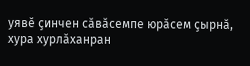уявӗ ҫинчен сӑвӑсемпе юрӑсем ҫырнӑ, хура хурлӑханран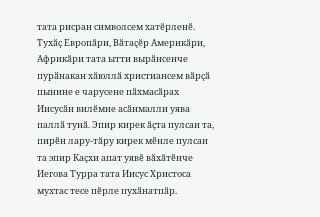тата рисран символсем хатӗрленӗ. Тухӑҫ Европӑри, Вӑтаҫӗр Америкӑри, Африкӑри тата ытти вырӑнсенче пурӑнакан хӑюллӑ христиансем вӑрҫӑ пынине е чарусене пӑхмасӑрах Иисусӑн вилӗмне асӑнмалли уява паллӑ тунӑ. Эпир кирек ӑҫта пулсан та, пирӗн лару-тӑру кирек мӗнле пулсан та эпир Каҫхи апат уявӗ вӑхӑтӗнче Иегова Турра тата Иисус Христоса мухтас тесе пӗрле пухӑнатпӑр.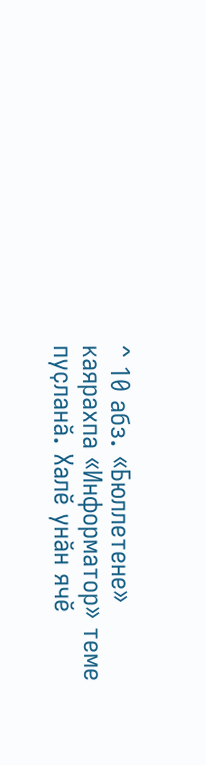^ 10 абз. «Бюллетене» каярахпа «Информатор» теме пуҫланӑ. Халӗ унӑн ячӗ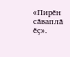«Пирӗн сӑваплӑ ӗҫ».